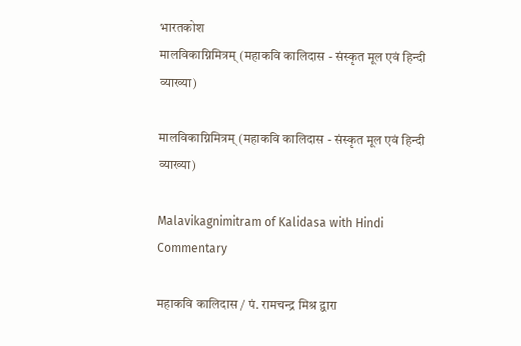भारतकोश
मालविकाग्निमित्रम् (महाकवि कालिदास - संस्कृत मूल एवं हिन्दी व्याख्या)

मालविकाग्निमित्रम् (महाकवि कालिदास - संस्कृत मूल एवं हिन्दी व्याख्या)

Malavikagnimitram of Kalidasa with Hindi Commentary

महाकवि कालिदास / पं. रामचन्द्र मिश्र द्वारा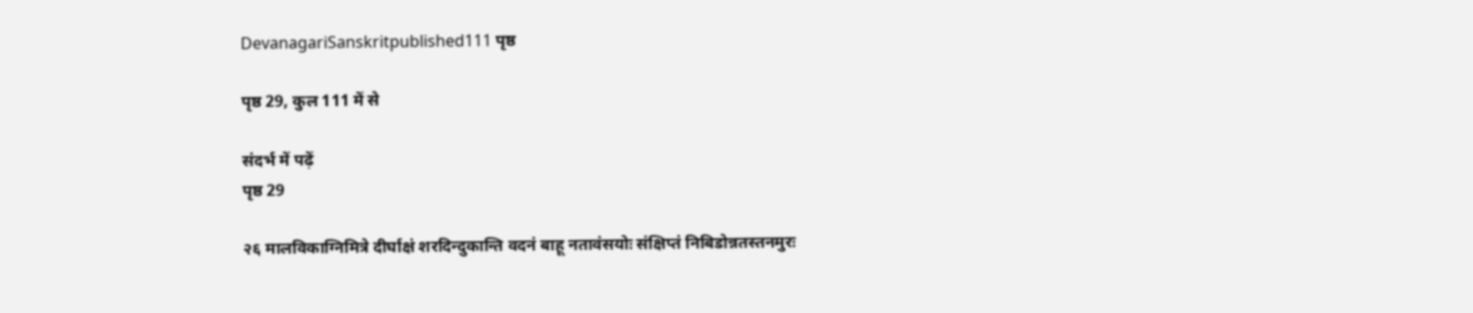DevanagariSanskritpublished111 पृष्ठ

पृष्ठ 29, कुल 111 में से

संदर्भ में पढ़ें
पृष्ठ 29

२६ मालविकाग्निमित्रे दीर्घाक्षं शरदिन्दुकान्ति वदनं बाहू नतावंसयोः संक्षिप्तं निबिडोन्नतस्तनमुरः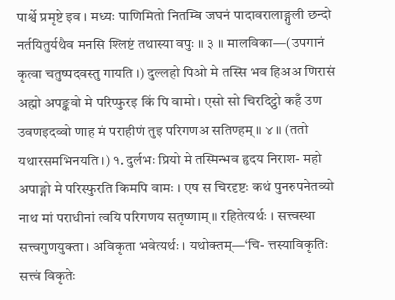पार्श्वे प्रमृष्टे इव । मध्यः पाणिमितो नितम्बि जघनं पादावरालाङ्गुली छन्दो नर्तयितुर्यथैव मनसि श्लिष्टं तथास्या वपुः ॥ ३ ॥ मालविका—(उपगानं कृत्वा चतुष्पदवस्तु गायति ।) दुल्लहो पिओ मे तस्सि भव हिअअ णिरासं अह्मो अपङ्कवो मे परिप्फुरइ किं पि वामो । एसो सो चिरदिट्ठो कहँ उण उवणइदव्वो णाह मं पराहीणं तुइ परिगणअ सतिण्हम् ॥ ४ ॥ (ततो यथारसमभिनयति ।) १. दुर्लभः प्रियो मे तस्मिन्भव हृदय निराश- महो अपाङ्गो मे परिस्फुरति किमपि वामः । एष स चिरदृष्टः कथं पुनरुपनेतव्यो नाथ मां पराधीनां त्वयि परिगणय सतृष्णाम् ॥ रहितेत्यर्थः । सत्त्वस्था सत्त्वगुणयुक्ता । अविकृता भवेत्यर्थः । यथोक्तम्—‘चि- त्तस्याविकृतिः सत्त्वं विकृतेः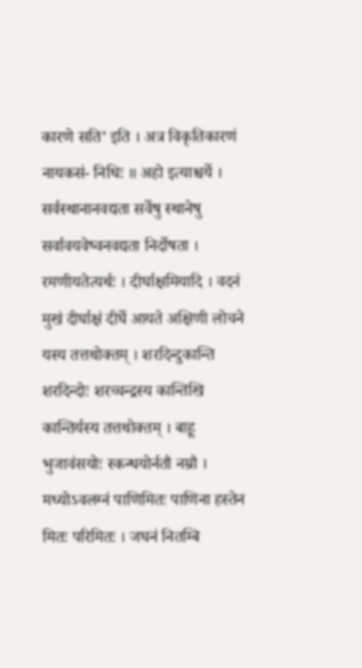कारणे सति’ इति । अत्र विकृतिकारणं नायकसं- निधिः ॥ अहो इत्याश्चर्ये । सर्वस्थानानवद्यता सर्वेषु स्थानेषु सर्वावयवेष्वनवद्यता निर्दोषता । रमणीयतेत्यर्थः । दीर्घाक्षमियादि । वदनं मुखं दीर्घाक्षं दीर्घे आयते अक्षिणी लोचने यस्य तत्तथोक्तम् । शरदिन्दुकान्ति शरदिन्दोः शरच्चन्द्रस्य कान्तिखि कान्तिर्यस्य तत्तथोक्तम् । बाहू भुजावंसयोः स्कन्धयोर्नतौ नम्रौ । मध्योऽवलग्नं पाणिमितः पाणिना हस्तेन मितः परिमितः । जघनं नितम्बि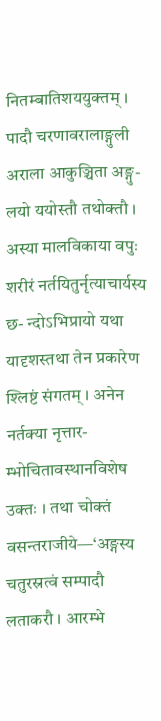नितम्बातिशययुक्तम् । पादौ चरणावरालाङ्गुली अराला आकुञ्चिता अङ्गु- लयो ययोस्तौ तथोक्तौ । अस्या मालविकाया वपुः शरीरं नर्तयितुर्नृत्याचार्यस्य छ- न्दोऽभिप्रायो यथा यादृशस्तथा तेन प्रकारेण श्लिष्टं संगतम् । अनेन नर्तक्या नृत्तार- म्भोचितावस्थानविशेष उक्तः । तथा चोक्तं वसन्तराजीये—‘अङ्गस्य चतुरस्रत्वं सम्पादौ लताकरौ । आरम्भे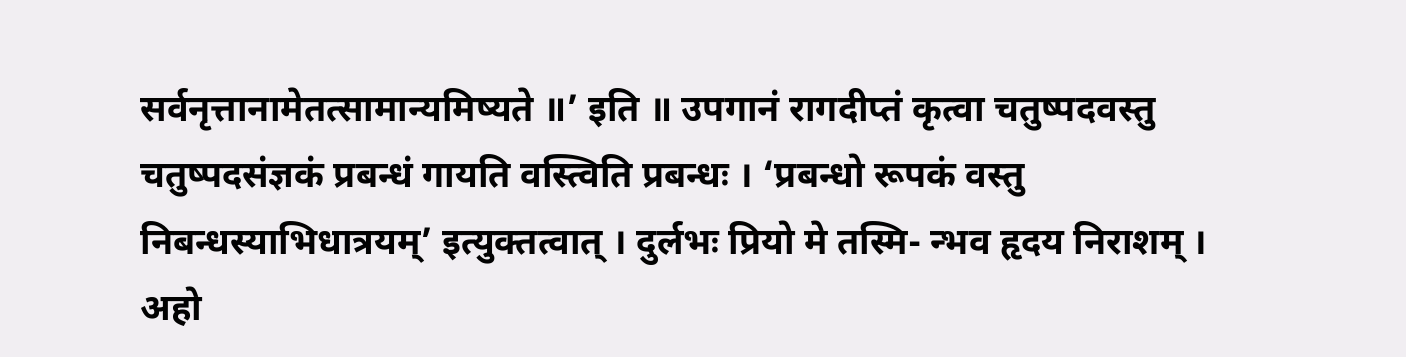सर्वनृत्तानामेतत्सामान्यमिष्यते ॥’ इति ॥ उपगानं रागदीप्तं कृत्वा चतुष्पदवस्तु चतुष्पदसंज्ञकं प्रबन्धं गायति वस्त्विति प्रबन्धः । ‘प्रबन्धो रूपकं वस्तु निबन्धस्याभिधात्रयम्’ इत्युक्तत्वात् । दुर्लभः प्रियो मे तस्मि- न्भव हृदय निराशम् । अहो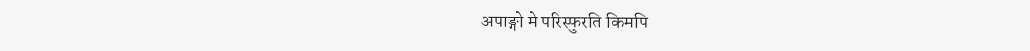अपाङ्गो मे परिस्फुरति किमपि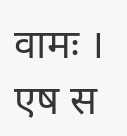वामः । एष स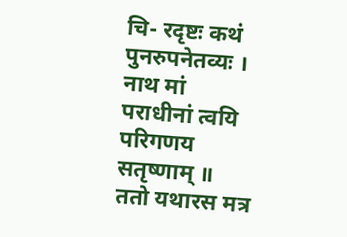चि- रदृष्टः कथं पुनरुपनेतव्यः । नाथ मां पराधीनां त्वयि परिगणय सतृष्णाम् ॥ ततो यथारस मत्र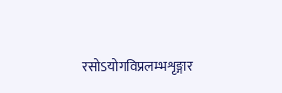रसोऽयोगविप्रलम्भशृङ्गार